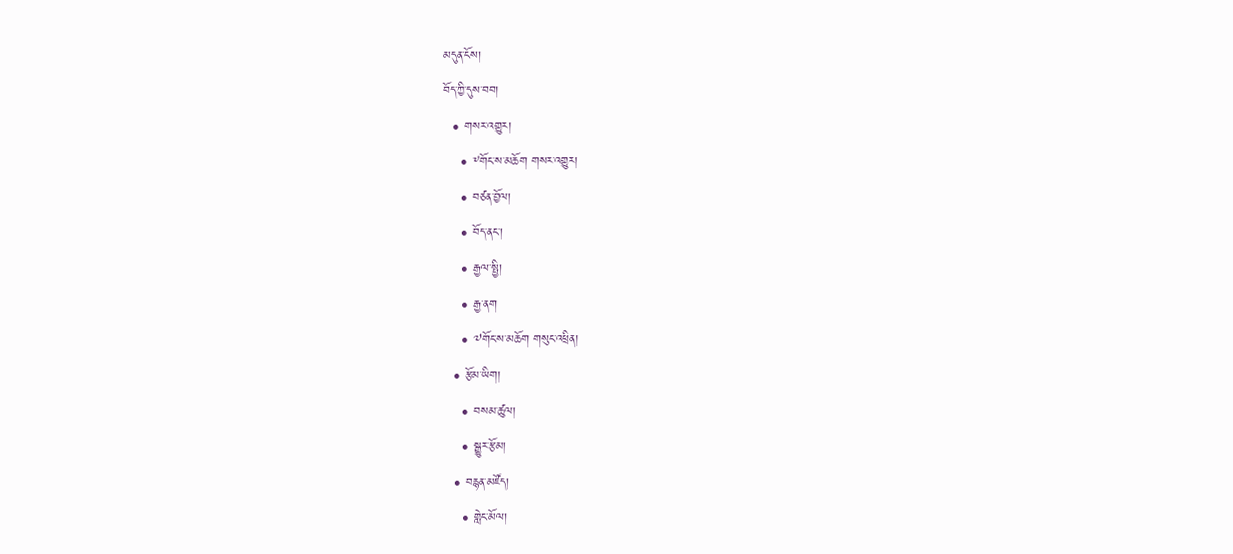མདུན་ངོས།
བོད་ཀྱི་དུས་བབ།
  • གསར་འགྱུར།
    • ༸གོང་ས་མཆོག གསར་འགྱུར།
    • བཙན་བྱོལ།
    • བོད་ནང་།
    • རྒྱལ་སྤྱི།
    • རྒྱ་ནག
    • ༧གོང་ས་མཆོག གསུང་འཕྲིན།
  • རྩོམ་ཡིག།
    • བསམ་ཚུལ།
    • སྒྱུར་རྩོམ།
  • བརྙན་མཛོད།
    • གླེང་མོལ།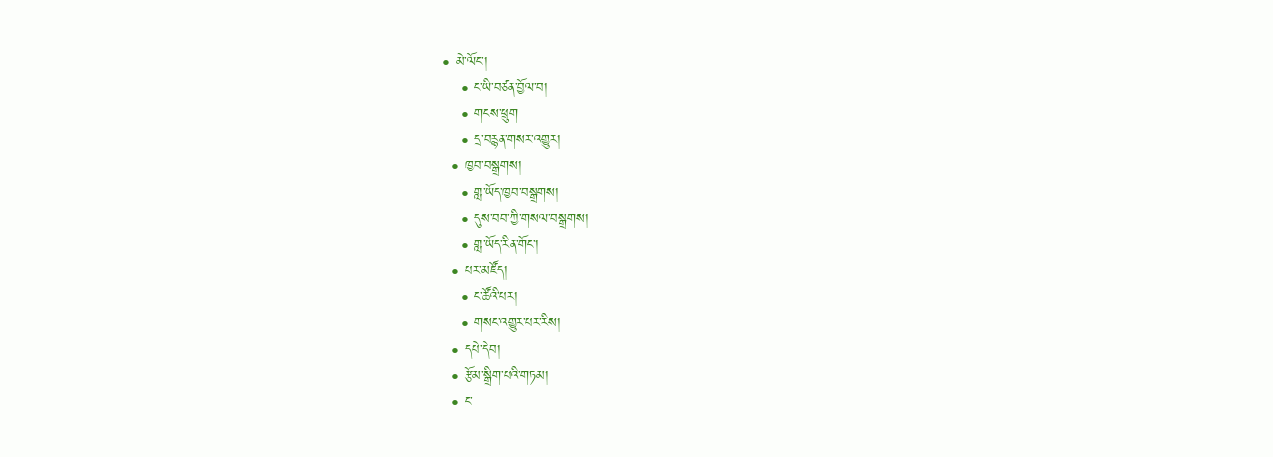• མེ་ལོང་།
    • ང་ཡི་བཙན་བྱོལ་བ།
    • གངས་ཕྲུག
    • དྲ་བརྙན་གསར་འགྱུར།
  • ཁྱབ་བསྒྲགས།
    • གླ་ཡོད་ཁྱབ་བསྒྲགས།
    • དུས་བབ་ཀྱི་གསལ་བསྒྲགས།
    • གླ་ཡོད་རིན་གོང་།
  • པར་མཛོད།
    • ང་ཚོའི་པར།
    • གསང་འགྱུར་པར་རིས།
  • དཔེ་དེབ།
  • རྩོམ་སྒྲིག་པའི་གཏམ།
  • ང་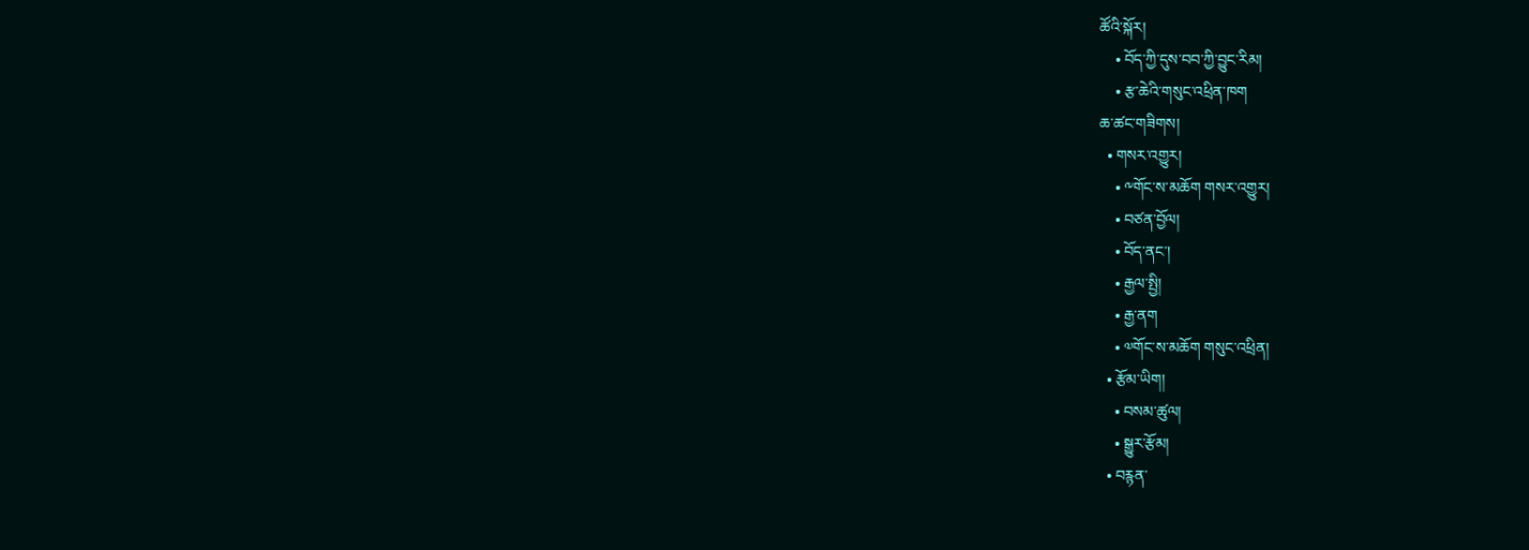ཚོའི་སྐོར།
    • བོད་ཀྱི་དུས་བབ་ཀྱི་བྱུང་རིམ།
    • རྩ་ཆེའི་གསུང་འཕྲིན་ཁག
ཆ་ཚང་གཟིགས།
  • གསར་འགྱུར།
    • ༸གོང་ས་མཆོག གསར་འགྱུར།
    • བཙན་བྱོལ།
    • བོད་ནང་།
    • རྒྱལ་སྤྱི།
    • རྒྱ་ནག
    • ༧གོང་ས་མཆོག གསུང་འཕྲིན།
  • རྩོམ་ཡིག།
    • བསམ་ཚུལ།
    • སྒྱུར་རྩོམ།
  • བརྙན་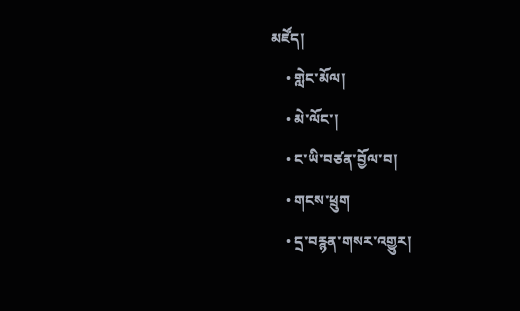མཛོད།
    • གླེང་མོལ།
    • མེ་ལོང་།
    • ང་ཡི་བཙན་བྱོལ་བ།
    • གངས་ཕྲུག
    • དྲ་བརྙན་གསར་འགྱུར།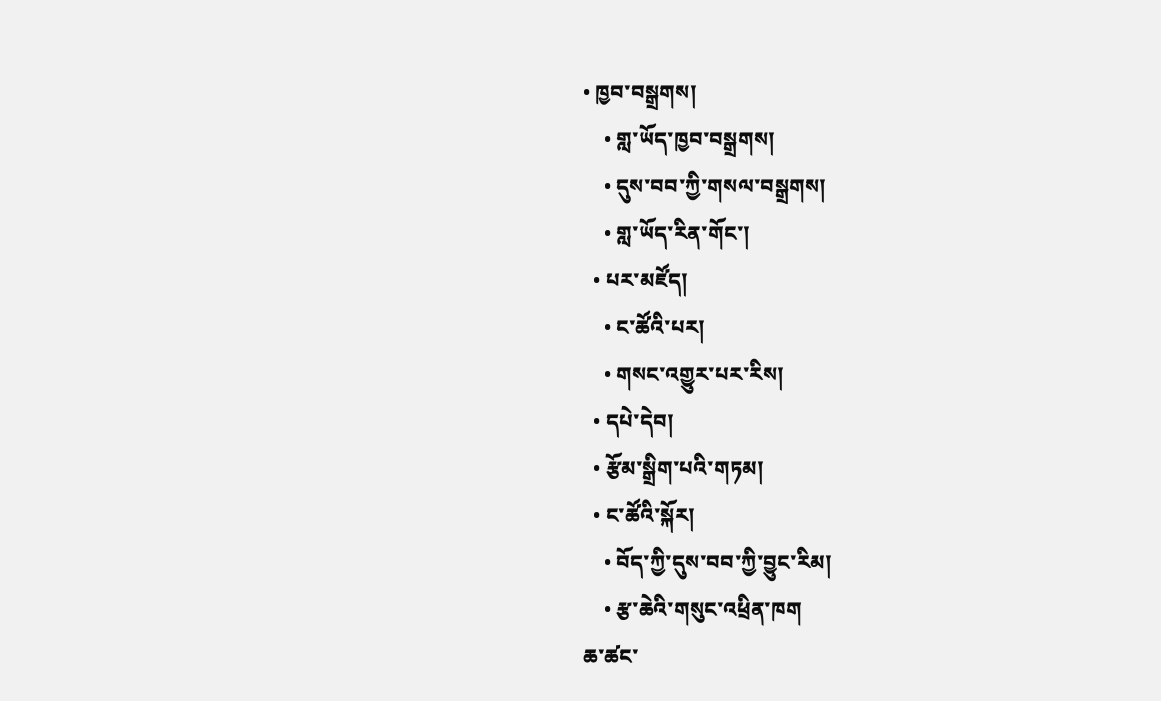• ཁྱབ་བསྒྲགས།
    • གླ་ཡོད་ཁྱབ་བསྒྲགས།
    • དུས་བབ་ཀྱི་གསལ་བསྒྲགས།
    • གླ་ཡོད་རིན་གོང་།
  • པར་མཛོད།
    • ང་ཚོའི་པར།
    • གསང་འགྱུར་པར་རིས།
  • དཔེ་དེབ།
  • རྩོམ་སྒྲིག་པའི་གཏམ།
  • ང་ཚོའི་སྐོར།
    • བོད་ཀྱི་དུས་བབ་ཀྱི་བྱུང་རིམ།
    • རྩ་ཆེའི་གསུང་འཕྲིན་ཁག
ཆ་ཚང་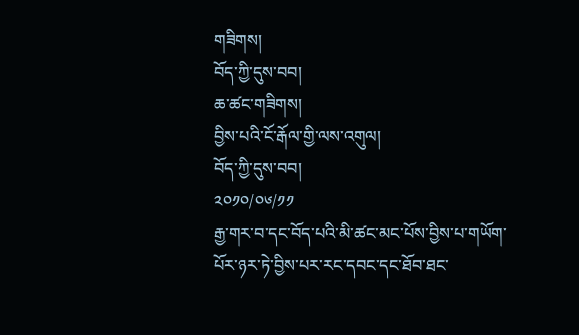གཟིགས།
བོད་ཀྱི་དུས་བབ།
ཆ་ཚང་གཟིགས།
བྱིས་པའི་ངོ་རྒོལ་གྱི་ལས་འགུལ།
བོད་ཀྱི་དུས་བབ།
༢༠༡༠/༠༦/༡༡
རྒྱ་གར་བ་དང་བོད་པའི་མི་ཚང་མང་པོས་བྱིས་པ་གཡོག་པོར་ཉར་ཏེ་བྱིས་པར་རང་དབང་དང་ཐོབ་ཐང་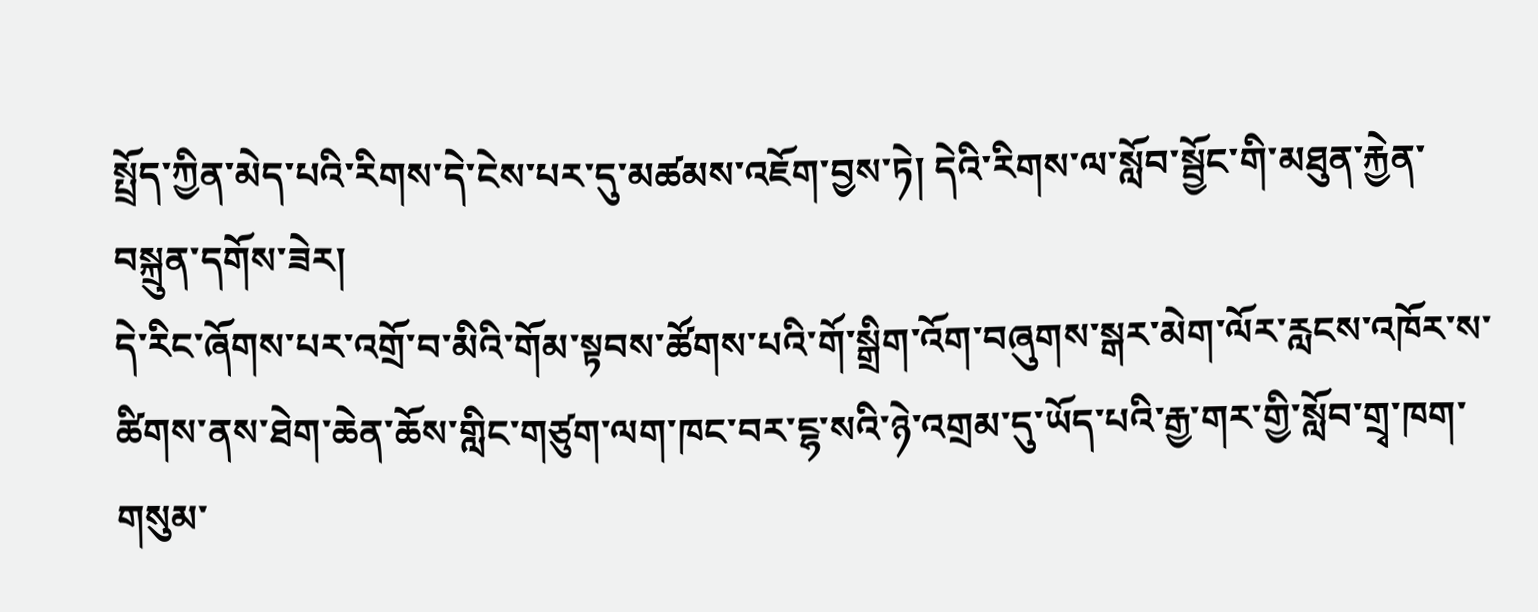སྤྲོད་ཀྱིན་མེད་པའི་རིགས་དེ་ངེས་པར་དུ་མཚམས་འཇོག་བྱས་ཏེ། དེའི་རིགས་ལ་སློབ་སྦྱོང་གི་མཐུན་རྐྱེན་བསྐྲུན་དགོས་ཟེར།
དེ་རིང་ཞོགས་པར་འགྲོ་བ་མིའི་གོམ་སྟབས་ཚོགས་པའི་གོ་སྒྲིག་འོག་བཞུགས་སྒར་མེག་ལོར་རླངས་འཁོར་ས་ཚིགས་ནས་ཐེག་ཆེན་ཆོས་གླིང་གཙུག་ལག་ཁང་བར་ངྷ་སའི་ཉེ་འགྲམ་དུ་ཡོད་པའི་རྒྱ་གར་གྱི་སློབ་གྲྭ་ཁག་གསུམ་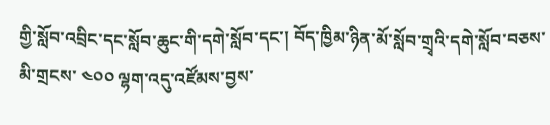གྱི་སློབ་འབྲིང་དང་སློབ་ཆུང་གི་དགེ་སློབ་དང་། བོད་ཁྱིམ་ཉིན་མོ་སློབ་གྲྭའི་དགེ་སློབ་བཅས་མི་གྲངས་ ༤༠༠ ལྷག་འདུ་འཛོམས་བྱས་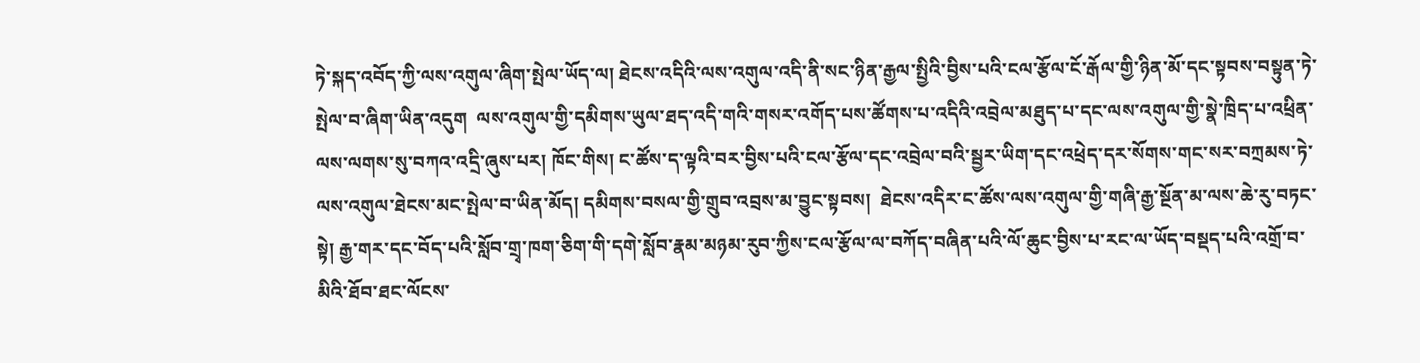ཏེ་སྐད་འབོད་ཀྱི་ལས་འགུལ་ཞིག་སྤེལ་ཡོད་ལ། ཐེངས་འདིའི་ལས་འགུལ་འདི་ནི་སང་ཉིན་རྒྱལ་སྤྱིའི་བྱིས་པའི་ངལ་རྩོལ་ངོ་རྒོལ་གྱི་ཉིན་མོ་དང་སྟབས་བསྟུན་ཏེ་སྤེལ་བ་ཞིག་ཡིན་འདུག  ལས་འགུལ་གྱི་དམིགས་ཡུལ་ཐད་འདི་གའི་གསར་འགོད་པས་ཚོགས་པ་འདིའི་འབྲེལ་མཐུད་པ་དང་ལས་འགུལ་གྱི་སྣེ་ཁྲིད་པ་འཕྲིན་ལས་ལགས་སུ་བཀའ་འདྲི་ཞུས་པར། ཁོང་གིས། ང་ཚོས་ད་ལྟའི་བར་བྱིས་པའི་ངལ་རྩོལ་དང་འབྲེལ་བའི་སྦྱར་ཡིག་དང་འཕྲེད་དར་སོགས་གང་སར་བཀྲམས་ཏེ་ལས་འགུལ་ཐེངས་མང་སྤེལ་བ་ཡིན་མོད། དམིགས་བསལ་གྱི་གྲུབ་འབྲས་མ་བྱུང་སྟབས།  ཐེངས་འདིར་ང་ཚོས་ལས་འགུལ་གྱི་གཞི་རྒྱ་སྔོན་མ་ལས་ཆེ་རུ་བཏང་སྟེ། རྒྱ་གར་དང་བོད་པའི་སློབ་གྲྭ་ཁག་ཅིག་གི་དགེ་སློབ་རྣམ་མཉམ་རུབ་ཀྱིས་ངལ་རྩོལ་ལ་བཀོད་བཞིན་པའི་ལོ་ཆུང་བྱིས་པ་རང་ལ་ཡོད་བསྡད་པའི་འགྲོ་བ་མིའི་ཐོབ་ཐང་ལོངས་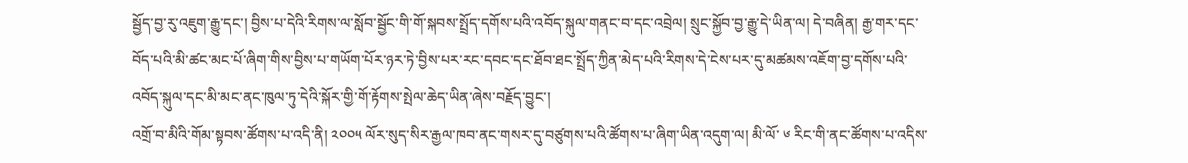སྦྱོད་བྱ་རུ་འཇུག་རྒྱུ་དང་། བྱིས་པ་དེའི་རིགས་ལ་སློབ་སྦྱོང་གི་གོ་སྐབས་སྤྲོད་དགོས་པའི་འབོད་སྐུལ་གནང་བ་དང་འབྲེལ། སྲུང་སྐྱོབ་བྱ་རྒྱུ་དེ་ཡིན་ལ། དེ་བཞིན། རྒྱ་གར་དང་བོད་པའི་མི་ཚང་མང་པོ་ཞིག་གིས་བྱིས་པ་གཡོག་པོར་ཉར་ཏེ་བྱིས་པར་རང་དབང་དང་ཐོབ་ཐང་སྤྲོད་ཀྱིན་མེད་པའི་རིགས་དེ་ངེས་པར་དུ་མཚམས་འཇོག་བྱ་དགོས་པའི་འབོད་སྐུལ་དང་མི་མང་ནང་ཁུལ་ཏུ་དེའི་སྐོར་གྱི་གོ་རྟོགས་སྤེལ་ཆེད་ཡིན་ཞེས་བརྗོད་བྱུང་།
འགྲོ་བ་མིའི་གོམ་སྟབས་ཚོགས་པ་འདི་ནི། ༢༠༠༥ ལོར་སུད་སིར་རྒྱལ་ཁབ་ནང་གསར་དུ་བཙུགས་པའི་ཚོགས་པ་ཞིག་ཡིན་འདུག་ལ། མི་ལོ་ ༦ རིང་གི་ནང་ཚོགས་པ་འདིས་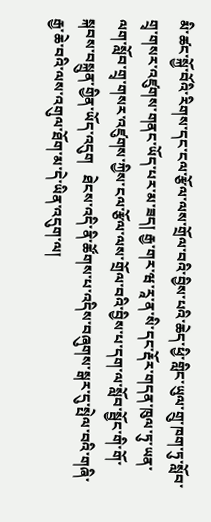མི་ཚང་སྐྱོ་བོའི་རིགས་དང་ངལ་རྩོལ་ལས་གྲོལ་བའི་བྱིས་པའི་ཆེད་ཕྱི་གླིང་ཡུལ་གྲུ་ཁག་ཏུ་སློབ་གྲྭ་གསར་འཛུགས་གནང་ཡོད་པར་མ་ཟད། རྒྱ་གར་ཝ་རཱ་ན་སི་དང་རྡོར་གདན་ཁུལ་ཏུ་ཡན་ལག་སློབ་གྲྭ་གསར་འཛུགས་ཀྱིས་ངལ་རྩོལ་ལས་གྲོལ་བའི་བྱིས་པ་དག་ལ་སློབ་སྦྱོང་གི་གོ་སྐབས་བསྐྲུན་གྱིན་ཡོད་འདུག   ཐེངས་འདི་ནི་ཚོགས་པ་འདིས་བཞུགས་སྒར་དུ་སྤེལ་བའི་གཞི་རྒྱ་ཆེ་བའི་ལས་འགུལ་ཐོག་མ་དེ་ཡིན་འདུག་ལ།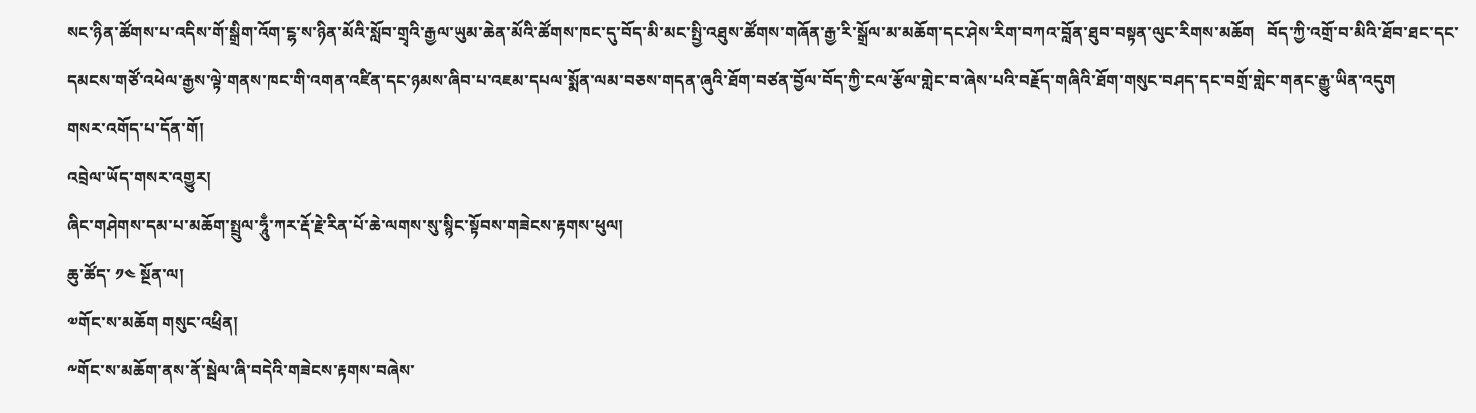སང་ཉིན་ཚོགས་པ་འདིས་གོ་སྒྲིག་འོག་ངྷ་ས་ཉིན་མོའི་སློབ་གྲྭའི་རྒྱལ་ཡུམ་ཆེན་མོའི་ཚོགས་ཁང་དུ་བོད་མི་མང་སྤྱི་འཐུས་ཚོགས་གཞོན་རྒྱ་རི་སྒྲོལ་མ་མཆོག་དང་ཤེས་རིག་བཀའ་བློན་ཐུབ་བསྟན་ལུང་རིགས་མཆོག   བོད་ཀྱི་འགྲོ་བ་མིའི་ཐོབ་ཐང་དང་དམངས་གཙོ་འཕེལ་རྒྱས་ལྟེ་གནས་ཁང་གི་འགན་འཛིན་དང་ཉམས་ཞིབ་པ་འཇམ་དཔལ་སྨོན་ལམ་བཅས་གདན་ཞུའི་ཐོག་བཙན་བྱོལ་བོད་ཀྱི་ངལ་རྩོལ་གླེང་བ་ཞེས་པའི་བརྗོད་གཞིའི་ཐོག་གསུང་བཤད་དང་བགྲོ་གླེང་གནང་རྒྱུ་ཡིན་འདུག
གསར་འགོད་པ་དོན་གོ།
འབྲེལ་ཡོད་གསར་འགྱུར།
ཞིང་གཤེགས་དམ་པ་མཆོག་སྤྲུལ་ཧཱུྃ་ཀར་རྡོ་རྗེ་རིན་པོ་ཆེ་ལགས་སུ་སྙིང་སྟོབས་གཟེངས་རྟགས་ཕུལ།
ཆུ་ཚོད་ ༡༤ སྔོན་ལ།
༧གོང་ས་མཆོག གསུང་འཕྲིན།
༸གོང་ས་མཆོག་ནས་ནོ་སྦེལ་ཞི་བདེའི་གཟེངས་རྟགས་བཞེས་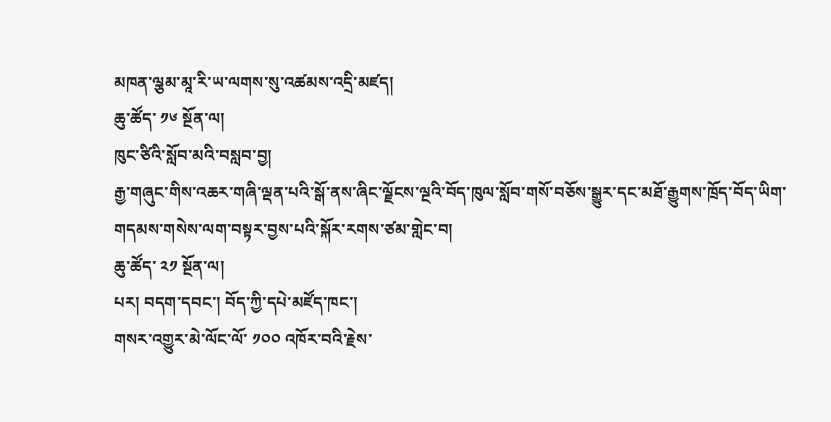མཁན་ལྕམ་མཱ་རི་ཡ་ལགས་སུ་འཚམས་འདྲི་མཛད།
ཆུ་ཚོད་ ༡༦ སྔོན་ལ།
ཁུང་ཙིའི་སློབ་མའི་བསླབ་བྱ།
རྒྱ་གཞུང་གིས་འཆར་གཞི་ལྡན་པའི་སྒོ་ནས་ཞིང་ལྗོངས་ལྔའི་བོད་ཁུལ་སློབ་གསོ་བཅོས་སྒྱུར་དང་མཐོ་རྒྱུགས་ཁྲོད་བོད་ཡིག་གདམས་གསེས་ལག་བསྟར་བྱས་པའི་སྐོར་རགས་ཙམ་གླེང་བ།
ཆུ་ཚོད་ ༢༡ སྔོན་ལ།
པར། བདག་དབང་། བོད་ཀྱི་དཔེ་མཛོད་ཁང་།
གསར་འགྱུར་མེ་ལོང་ལོ་ ༡༠༠ འཁོར་བའི་རྗེས་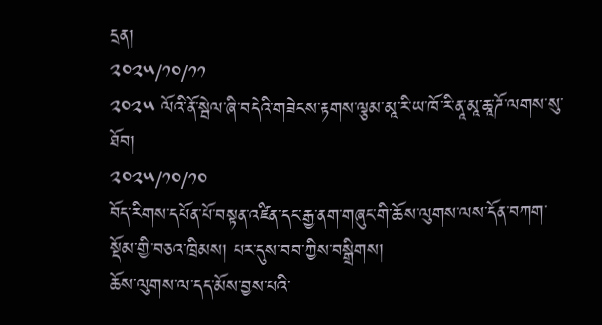དྲན།
༢༠༢༥/༡༠/༡༡
༢༠༢༥ ལོའི་ནོ་སྦེལ་ཞི་བདེའི་གཟེངས་རྟགས་ལྕམ་མཱ་རི་ཡ་ཁོ་རི་ནཱ་མཱ་ཆཱ་ཌོ་ལགས་སུ་ཐོབ།
༢༠༢༥/༡༠/༡༠
བོད་རིགས་དཔོན་པོ་བསྟན་འཛིན་དང་རྒྱ་ནག་གཞུང་གི་ཆོས་ལུགས་ལས་དོན་བཀག་སྡོམ་གྱི་བཅའ་ཁྲིམས། པར་དུས་བབ་ཀྱིས་བསྒྲིགས།
ཆོས་ལུགས་ལ་དད་མོས་བྱས་པའི་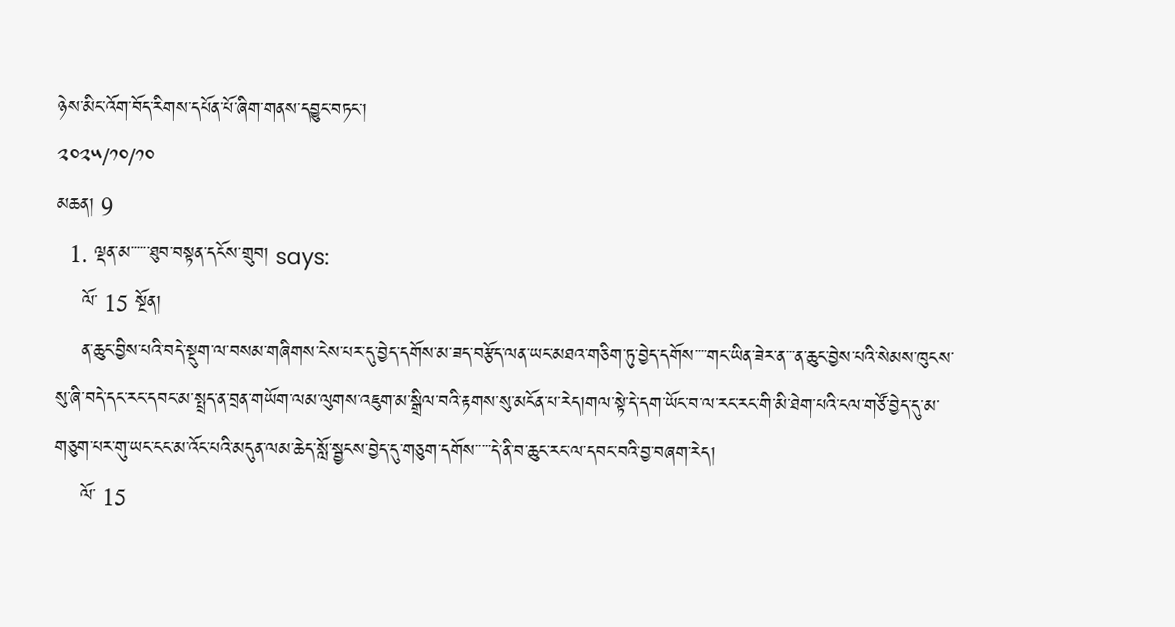ཉེས་མིང་འོག་བོད་རིགས་དཔོན་པོ་ཞིག་གནས་དབྱུང་བཏང་།
༢༠༢༥/༡༠/༡༠
མཆན། 9
  1. ལྡན་མ་་་་་་ཐུབ་བསྟན་དངོས་གྲུབ། says:
    ལོ་ 15 སྔོན།
    ན་ཆུང་བྱིས་པའི་བདེ་སྡུག་ལ་བསམ་གཞིགས་ངེས་པར་དུ་བྱེད་དགོས་མ་ཟད་བརྩོད་ལན་ཡང་མཐའ་གཅིག་ཏུ་བྱེད་དགོས་་་་གང་ཡིན་ཟེར་ན་་་ན་ཆུང་བྱེས་པའི་སེམས་ཁུངས་སུ་ཞི་བདེ་དང་རང་དབང་མ་སྤྲད་ན་བྲན་གཡོག་ལམ་ལུགས་འཇུག་མ་སྒྲིལ་བའི་རྟགས་སུ་མངོན་པ་རེད།གལ་སྟེ་དེ་དག་ཡོང་བ་ལ་རང་རང་གི་མི་ཐེག་པའི་ངལ་གཙོ་བྱེད་དུ་མ་གཅུག་པར་གུ་ཡང་ངང་མ་འོང་པའི་མདུན་ལམ་ཆེད་སློ་སྦྱངས་བྱེད་དུ་གཅུག་དགོས་་་་་དེ་ནི་བ་ཆུང་རང་ལ་དབང་བའི་བྱ་བཞག་རེད།
    ལོ་ 15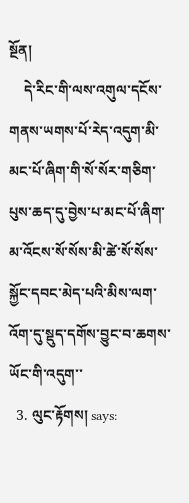སྔོན།
    དེ་རིང་གི་ལས་འགུལ་དངོས་གནས་ཡགས་པོ་རེད་འདུག་མི་མང་པོ་ཞིག་གི་སོ་སོར་གཅིག་པུས་ཆད་དུ་བྱེས་པ་མང་པོ་ཞིག་མ་འོངས་སོ་སོས་མི་ཚེ་སོ་སོས་སྐྱོང་དབང་མེད་པའི་མིས་ལག་འོག་དུ་སྡུད་དགོས་བྱུང་བ་ཆགས་ཡོང་གི་འདུག་་
  3. ལུང་རྟོགས། says: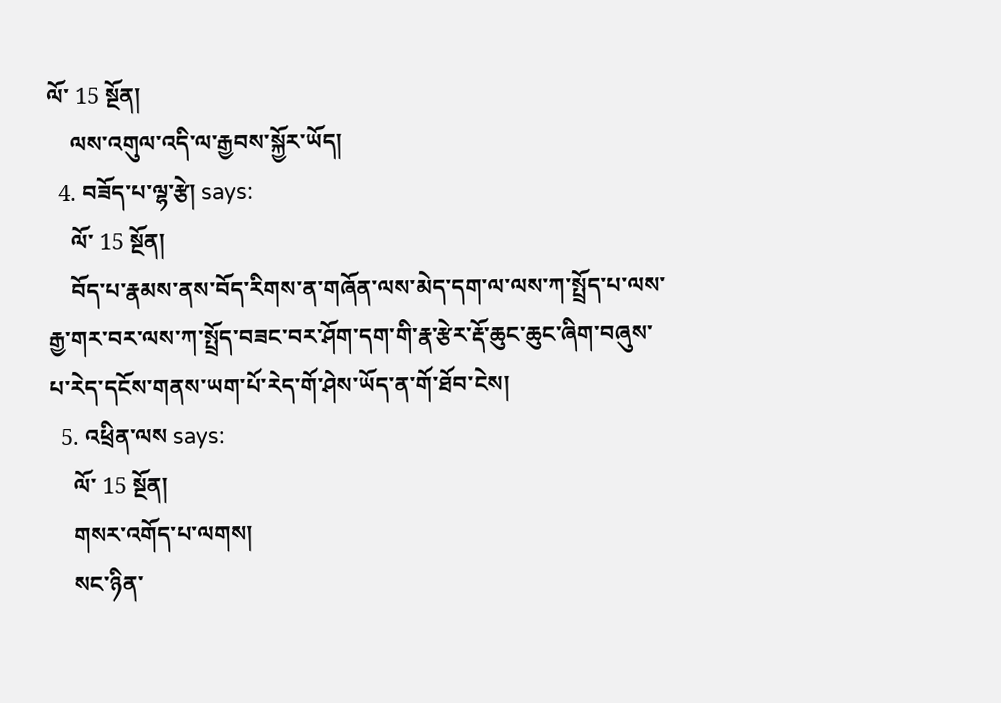ལོ་ 15 སྔོན།
    ལས་འགུལ་འདི་ལ་རྒྱབས་སྐྱོར་ཡོད།
  4. བཟོད་པ་ལྷ་རྩེ། says:
    ལོ་ 15 སྔོན།
    བོད་པ་རྣམས་ནས་བོད་རིགས་ན་གཞོན་ལས་མེད་དག་ལ་ལས་ཀ་སྤྲོད་པ་ལས་རྒྱ་གར་བར་ལས་ཀ་སྤྲོད་བཟང་བར་ཤོག་དག་གི་རྣ་རྩེར་རྡོ་ཆུང་ཆུང་ཞིག་བཞུས་པ་རེད་དངོས་གནས་ཡག་པོ་རེད་གོ་ཤེས་ཡོད་ན་གོ་ཐོབ་ངེས།
  5. འཕྲིན་ལས says:
    ལོ་ 15 སྔོན།
    གསར་འགོད་པ་ལགས།
    སང་ཉིན་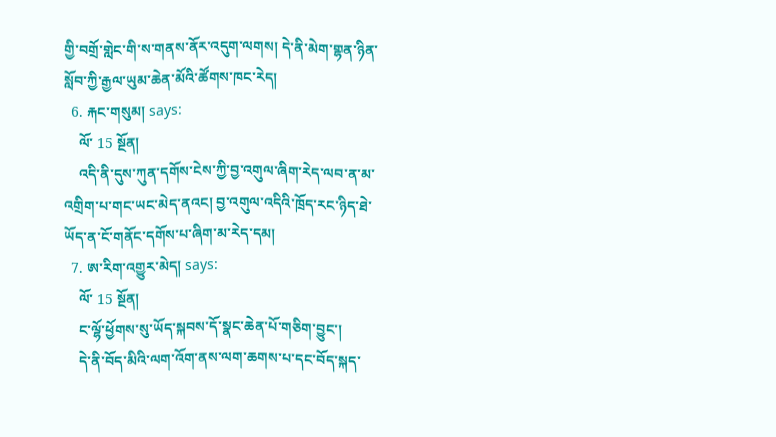གྱི་བགྲོ་གླེང་གི་ས་གནས་ནོར་འདུག་ལགས། དེ་ནི་མེག་གྷན་ཉིན་སློབ་ཀྱི་རྒྱལ་ཡུམ་ཆེན་མོའི་ཚོགས་ཁང་རེད།
  6. རྐང་གསུམ། says:
    ལོ་ 15 སྔོན།
    འདི་ནི་དུས་ཀུན་དགོས་ངེས་ཀྱི་བྱ་འགུལ་ཞིག་རེད་ལབ་ན་མ་འགྲིག་པ་གང་ཡང་མེད་ནའང། བྱ་འགུལ་འདིའི་ཁྲོད་རང་ཉིད་ཐེ་ཡོད་ན་ངོ་གནོང་དགོས་པ་ཞིག་མ་རེད་དམ།
  7. ཨ་རིག་འགྱུར་མེད། says:
    ལོ་ 15 སྔོན།
    ང་ལྷོ་ཕྱོགས་སུ་ཡོད་སྐབས་དོ་སྣང་ཆེན་པོ་གཅིག་བྱུང་།
    དེ་ནི་བོད་མིའི་ལག་འོག་ནས་ལག་ཆགས་པ་དང་བོད་སྐད་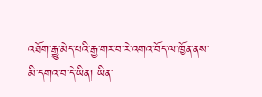འཐོག་རྒྱུ་མེད་པའི་རྒྱ་གར་བ་རེ་འགའ་བོད་ལ་ཁྱོན་ནས་མི་དགའ་བ་དེ་ཡིན། ཡིན་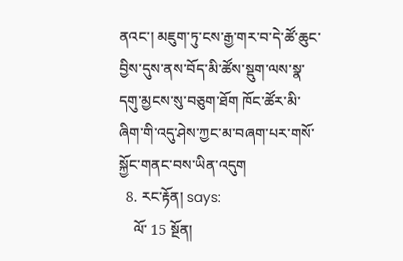ནའང་། མཇུག་ཏུ་ངས་རྒྱ་གར་བ་དེ་ཚོ་ཆུང་བྱིས་དུས་ནས་བོད་མི་ཚོས་སྡུག་ལས་སྣ་དགུ་མྱངས་སུ་བཅུག་ཐོག ཁོང་ཚོར་མི་ཞིག་གི་འདུ་ཤེས་ཀྱང་མ་བཞག་པར་གསོ་སྐྱོང་གནང་བས་ཡིན་འདུག
  8. རང་རྟོན། says:
    ལོ་ 15 སྔོན།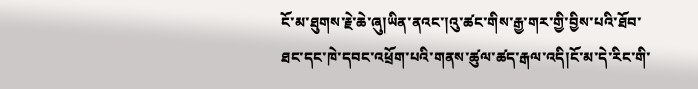ངོ་མ་ཐུགས་རྗེ་ཆེ་ཞུ།ཡིན་ནའང་།འུ་ཚང་གིས་རྒྱ་གར་གྱི་བྱིས་པའི་ཐོབ་ཐང་དང་ཁེ་དབང་འཕྲོག་པའི་གནས་ཚུལ་ཚད་རྒལ་འདི།ངོ་མ་དེ་རིང་གི་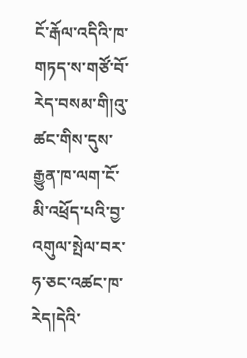ངོ་རྒོལ་འདིའི་ཁ་གཏད་ས་གཙོ་བོ་རེད་བསམ་གི།འུ་ཚང་གིས་དུས་རྒྱུན་ཁ་ལག་ངོ་མི་འཕྲོད་པའི་བྱ་འགུལ་སྤེལ་བར་ཧ་ཅང་འཚང་ཁ་རེད།དེའི་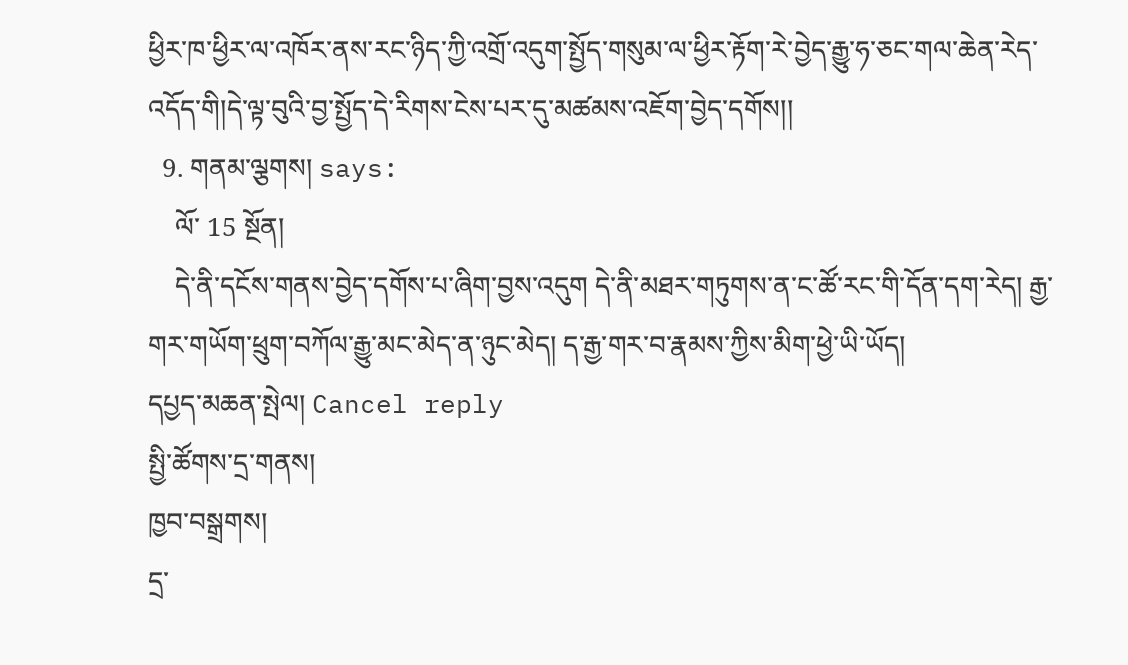ཕྱིར་ཁ་ཕྱིར་ལ་འཁོར་ནས་རང་ཉིད་ཀྱི་འགྲོ་འདུག་སྤྱོད་གསུམ་ལ་ཕྱིར་རྟོག་རེ་བྱེད་རྒྱུ་ཧ་ཅང་གལ་ཆེན་རེད་འདོད་གི།དེ་ལྟ་བུའི་བྱ་སྤྱོད་དེ་རིགས་ངེས་པར་དུ་མཚམས་འཇོག་བྱེད་དགོས།།
  9. གནམ་ལྕགས། says:
    ལོ་ 15 སྔོན།
    དེ་ནི་དངོས་གནས་བྱེད་དགོས་པ་ཞིག་བྱས་འདུག དེ་ནི་མཐར་གཏུགས་ན་ང་ཚོ་རང་གི་དོན་དག་རེད། རྒྱ་གར་གཡོག་ཕྲུག་བཀོལ་རྒྱུ་མང་མེད་ན་ཉུང་མེད། ད་རྒྱ་གར་བ་རྣམས་ཀྱིས་མིག་ཕྱེ་ཡི་ཡོད།
དཔྱད་མཆན་སྤེལ། Cancel reply
སྤྱི་ཚོགས་དྲ་གནས།
ཁྱབ་བསྒྲགས།
དྲ་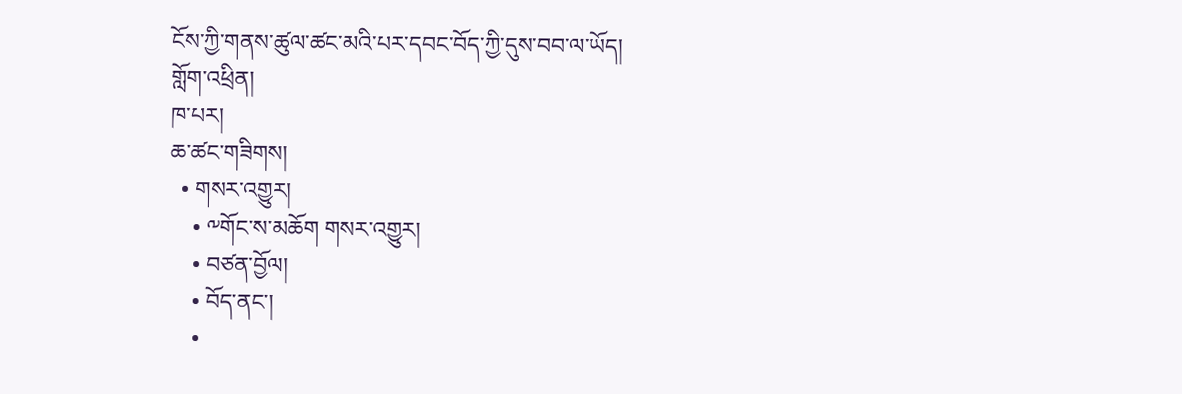ངོས་ཀྱི་གནས་ཚུལ་ཚང་མའི་པར་དབང་བོད་ཀྱི་དུས་བབ་ལ་ཡོད།
གློག་འཕྲིན།
ཁ་པར།
ཆ་ཚང་གཟིགས།
  • གསར་འགྱུར།
    • ༸གོང་ས་མཆོག གསར་འགྱུར།
    • བཙན་བྱོལ།
    • བོད་ནང་།
    •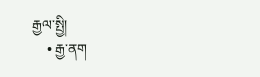རྒྱལ་སྤྱི།
    • རྒྱ་ནག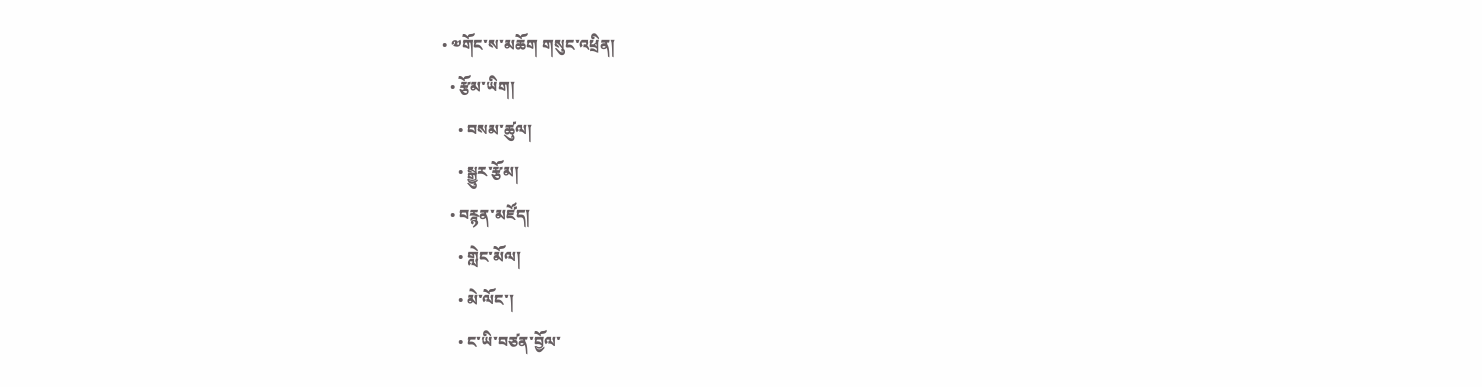• ༧གོང་ས་མཆོག གསུང་འཕྲིན།
  • རྩོམ་ཡིག།
    • བསམ་ཚུལ།
    • སྒྱུར་རྩོམ།
  • བརྙན་མཛོད།
    • གླེང་མོལ།
    • མེ་ལོང་།
    • ང་ཡི་བཙན་བྱོལ་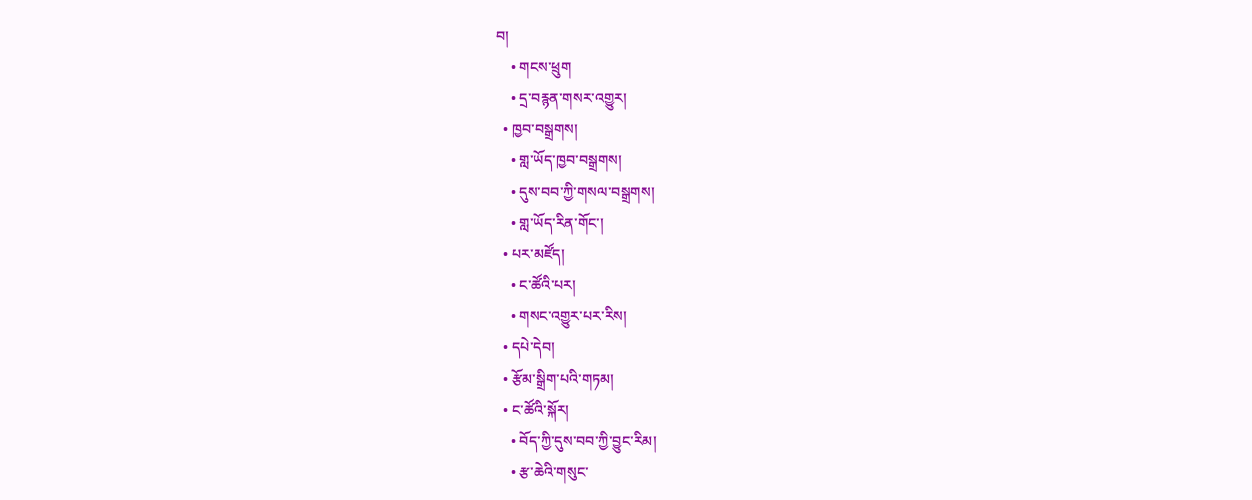བ།
    • གངས་ཕྲུག
    • དྲ་བརྙན་གསར་འགྱུར།
  • ཁྱབ་བསྒྲགས།
    • གླ་ཡོད་ཁྱབ་བསྒྲགས།
    • དུས་བབ་ཀྱི་གསལ་བསྒྲགས།
    • གླ་ཡོད་རིན་གོང་།
  • པར་མཛོད།
    • ང་ཚོའི་པར།
    • གསང་འགྱུར་པར་རིས།
  • དཔེ་དེབ།
  • རྩོམ་སྒྲིག་པའི་གཏམ།
  • ང་ཚོའི་སྐོར།
    • བོད་ཀྱི་དུས་བབ་ཀྱི་བྱུང་རིམ།
    • རྩ་ཆེའི་གསུང་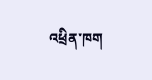འཕྲིན་ཁག